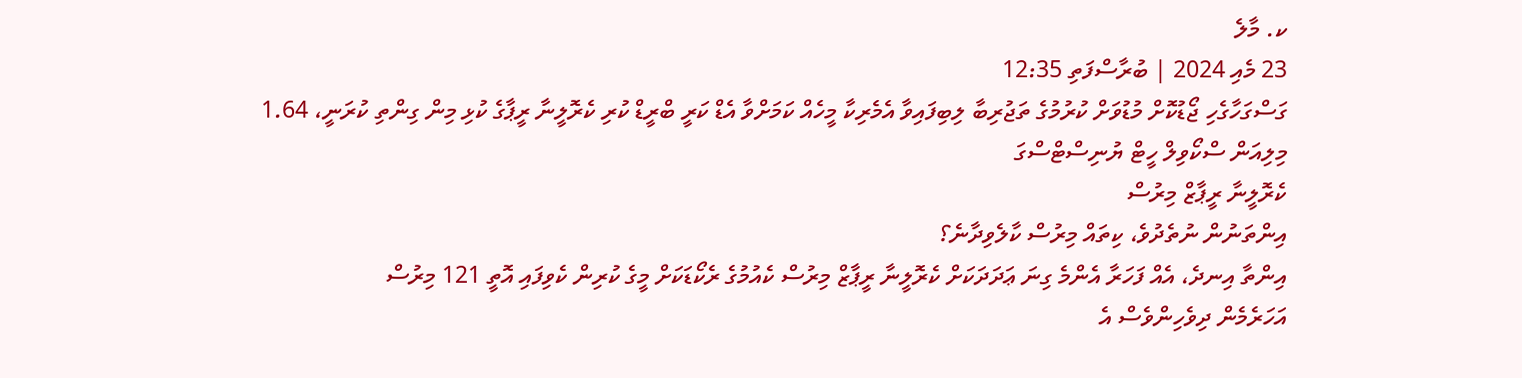ކ. މާލެ
23 މެއި 2024 | ބުރާސްފަތި 12:35
ގަސްގަހާގެހި ޖޯޑުކޮށް މުޑުވަށް ކުރުމުގެ ތަޖުރިބާ ލިބިފައިވާ އެމެރިކާ މީހެއް ކަމަށްވާ އެޑް ކަރީ ބްރީޑް ކުރި ކެރޮލީނާ ރީޕާގެ ކުޅި މިން ގިންތި ކުރަނީ، 1.64 މިލިއަން ސްކޯވިލް ހީޓް ޔުނިސްޓްސްގަ
ކެރޮލީނާ ރީޕާޒް މިރުސް
އިންތަނުން ނުތެދުވެ، ކިތައް މިރުސް ކާލެވިދާނެ؟
އިންތާ އިނދެ، އެއް ފަހަރާ އެންމެ ގިނަ ޢަދަދަކަށް ކެރޮލީނާ ރީޕާޒް މިރުސް ކެއުމުގެ ރެކޯޑަކަށް މީގެ ކުރިން ކެވިފައި އޮތީ 121 މިރުސް
އަހަރެމެން ދިވެހިންވެސް އެ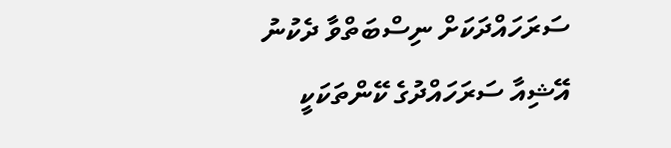ސަރަހައްދަކަށް ނިސްބަތްވާ ދެކުނު އޭޝިއާ ސަރަހައްދުގެ ކޭންތަކަކީ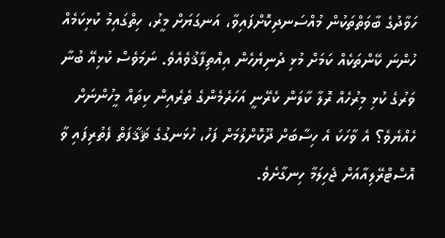ހަވާދުގެ ބާވަތްތަކުން މުއްސަނދިކޮށްފައިވާ، އަނގަޔަށް މީރު، ހިތްގައިމު ކުޅިކަމެއް ހުންނަ ކޭންތަކެއް ކަމަށް މުޅި ދުނިޔެހެން އިއްތިފާޤުވެއެވެ. ނަމަވެސް ކުޅިއޭ ބުނާ ވަރުގެ ކުޅި މިރުހެއް ރޮލާ ކާލަން ކެރޭނީ އަހަރެމެންގެ ތެރެއިން ކިތައް މީހުންނަށް ހެއްޔެވެ؟ އެ ވާހަކަ އެ ހިސާބަށް ދޫކޮށްލުމަށް ފަހު، ހުޅަނގުގެ ޘަޤާފަތް ފެތުރިފައި ވާ އޮސްޓްރޭލިއާއަށް ޖެހިލަމާ ހިނގާށެވެ.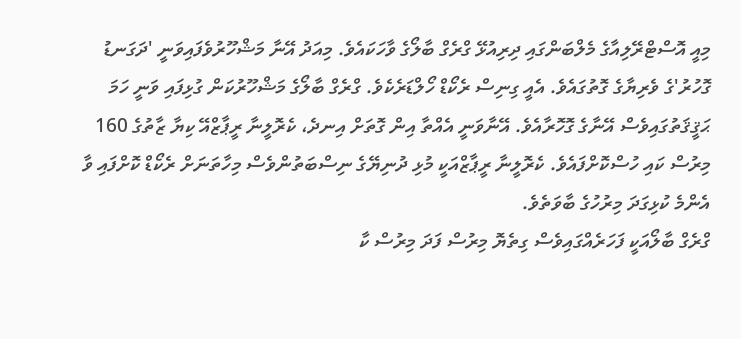މިއީ އޮސްޓްރޭލިއާގެ މެލްބަންގައި ދިރިއުޅޭ ގްރެގް ބާލޯގެ ވާހަކައެވެ. މިއަދު އޭނާ މަޝްހޫރުވެފައިވަނީ 'ދަގަނޑު ގޮހުރު'ގެ ވެރިޔާގެ ގޮތުގައެވެ. އެއީ ގިނިސް ރެކޯޑް ހޯލްޑަރެކެވެ. ގްރެގް ބާލޯގެ މަޝްހޫރުކަން ގުޅިފައި ވަނީ ހަމަ ޙަޤީޤަތުގައިވެސް އޭނާގެ ގޮހޮރާއެވެ. އޭނާވަނީ އެއްތާ އިން ގޮތަށް އިނދެ، ކެރޮލީނާ ރީޕާޒްއޭ ކިޔާ ޒާތުގެ 160 މިރުސް ކައި ހުސްކޮށްފައެވެ. ކެރޮލީނާ ރީޕާޒްއަކީ މުޅި ދުނިޔޭގެ ނިސްބަތުންވެސް މިހާތަނަށް ރެކޯޑް ކޮށްފައި ވާ އެންމެ ކުޅިގަދަ މިރުހުގެ ބާވަތެވެ.
ގްރެގް ބާލޯއަކީ ފަހަރެއްގައިވެސް ގިތެޔޮ މިރުސް ފަދަ މިރުސް ކާ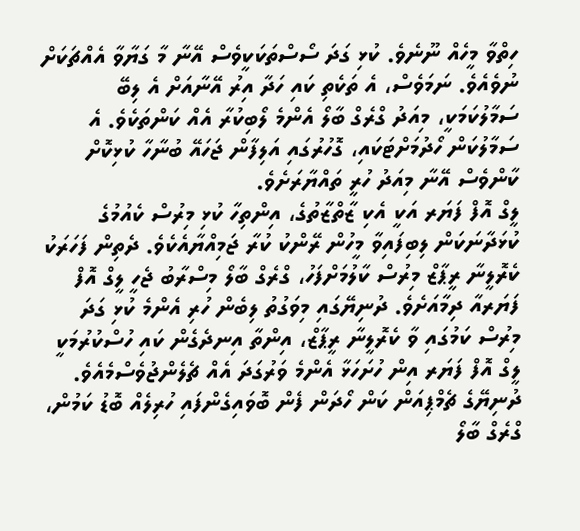ހިތްވާ މީހެއް ނޫނެވެ. ކުޅި ގަދަ ސޯސްތަކަކީވެސް އޭނާ މާ ގަޔާވާ އެއްޗަކަށް ނުވެއެވެ. ނަމަވެސް، އެ ތަކެތި ކައި ހަދާ އިރު އޭނާއަށް އެ ލިބޭ ސަމާލުކަމަކީ، މިއަދު ގްރެގް ބާލޯ އެންމެ ލޯބިކުރާ އެއް ކަންތަކެވެ. އެ ސަމާލުކަން ހޯދުމަށްޓަކައި، ގޮހުރުގައި އަލިފާން ޖަހައޭ ބުނާހާ ކުޅިކޮށް ކާންވެސް އޭނާ މިއަދު ހުރީ ތައްޔާރަށެވެ.
ލީގް އޮފް ފަޔަރ އަކީ އެކި ޒާތްޒާތުގެ، އިންތިހާ ކުޅި މިރުސް ކެއުމުގެ ކުޅަދާނަކަން ލިބިފައިވާ މީހުން ރޭންކު ކުރާ ޖަމިއްޔާއެކެވެ. ދެތިން ފަހަރަކު ކެރޮލީނާ ރީޕާޒް މިރުސް ކާލުމަށްފަހު، ގްރެގް ބާލޯ މިސްރާބު ޖެހީ ލީގް އޮފް ފަޔަރއާ ދިމާއަށެވެ. ދުނިޔޭގައި މިވަގުތު ލިބެން ހުރި އެންމެ ކުޅި ގަދަ މިރުސް ކަމުގައި ވާ ކެރޮލީނާ ރީޕާޒް، އިންތާ އިނދެގެން ކައި ހުސްކުރުމަކީ ލީގް އޮފް ފަޔަރ އިން ހުށަހަޅާ އެންމެ ވަރުގަދަ އެއް ޗެލެންޖުވެސްމެއެވެ. ދުނިޔޭގެ ޗެމްޕިއަން ކަން ހޯދަން ފެން ބޮވައިގެންފައި ހުރިލެއް ބޮޑު ކަމުން، ގްރެގް ބާލޯ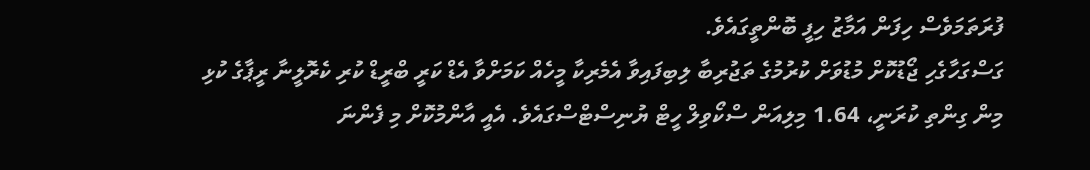ފުރަތަމަވެސް ހިފަން އަމާޒު ހިފީ ބޮންތީގައެވެ.
ގަސްގަހާގެހި ޖޯޑުކޮށް މުޑުވަށް ކުރުމުގެ ތަޖުރިބާ ލިބިފައިވާ އެމެރިކާ މީހެއް ކަމަށްވާ އެޑް ކަރީ ބްރީޑް ކުރި ކެރޮލީނާ ރީޕާގެ ކުޅި މިން ގިންތި ކުރަނީ، 1.64 މިލިއަން ސްކޯވިލް ހީޓް ޔުނިސްޓްސްގައެވެ. އެއީ އާންމުކޮށް މި ފެންނަ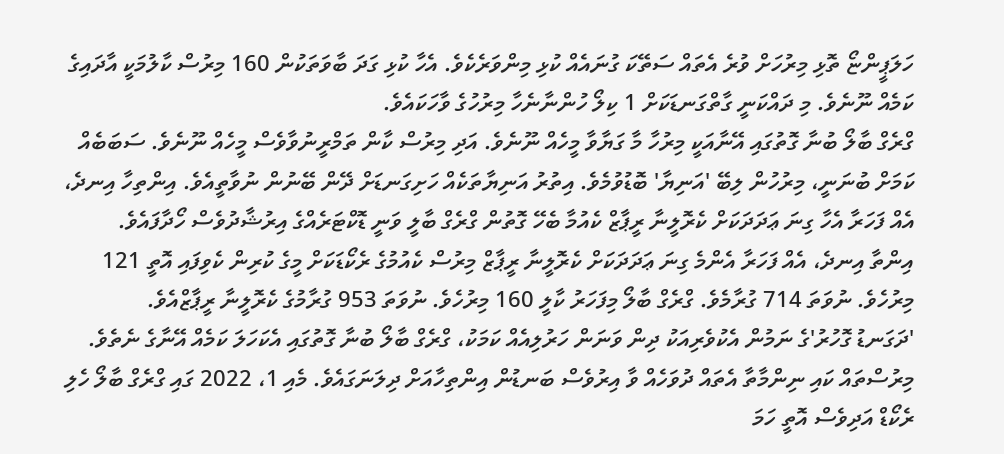ހަލަޕީންޏޯ ތޮޅި މިރުހަށް ވުރެ އެތައް ސަތޭކަ ގުނައެއް ކުޅި މިންވަރެކެވެ. އެހާ ކުޅި ގަދަ ބާވަތަކުން 160 މިރުސް ކާލުމަކީ އާދައިގެ ކަމެއް ނޫނެވެ. މި ދައްކަނީ ގާތްގަނޑަކަށް 1 ކިލޯ ހުންނާނެހާ މިރުހުގެ ވާހަކައެވެ.
ގްރެގް ބާލޯ ބުނާ ގޮތުގައި އޭނާއަކީ މިރުހާ މާ ގަޔާވާ މީހެއް ނޫނެވެ. އަދި މިރުސް ކާން ތަމްރީނުވާވެސް މީހެއް ނޫނެވެ. ސަބަބެއް ކަމަށް ބުނަނީ، މިރުހުން ލިބޭ 'އަނިޔާ' ބޮޑުވުމެވެ. އިތުރު އަނިޔާތަކެއް ހަށިގަނޑަށް ދޭން ބޭނުން ނުވާތީއެވެ. އިންތިހާ އިނދެ، އެއް ފަހަރާ އެހާ ގިނަ ޢަދަދަކަށް ކެރޮލީނާ ރީޕާޒް ކެއުމާ ބެހޭ ގޮތުން ގްރެގް ބާލީ ވަނީ ޑޮކްޓަރެއްގެ އިރުޝާދުވެސް ހޯދާފައެވެ.
އިންތާ އިނދެ، އެއް ފަހަރާ އެންމެ ގިނަ ޢަދަދަކަށް ކެރޮލީނާ ރީޕާޒް މިރުސް ކެއުމުގެ ރެކޯޑަކަށް މީގެ ކުރިން ކެވިފައި އޮތީ 121 މިރުހެވެ. ނުވަތަ 714 ގުރާމެވެ. ގްރެގް ބާލޯ މިފަހަރު ކާލީ 160 މިރުހެވެ. ނުވަތަ 953 ގުރާމުގެ ކެރޮލީނާ ރީޕާޒްއެވެ.
'ދަގަނޑު ގޮހުރު'ގެ ނަމުން އެކުވެރިއަކު ދިން ވަނަން ހަރުލިއެއް ކަމަކު، ގްރެގް ބާލޯ ބުނާ ގޮތުގައި އެކަހަލަ ކަމެއް އޭނާގެ ނެތެވެ. މިރުސްތައް ކައި ނިންމާތާ އެތައް ދުވަހެއް ވާ އިރުވެސް ބަނޑުން އިންތިހާއަށް ދިލަނަގައެވެ. މެއި 1، 2022 ގައި ގްރެގް ބާލޯ ހެލި ރެކޯޑް އަދިވެސް އޮތީ ހަމަ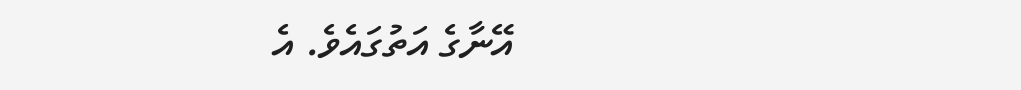އޭނާގެ އަތުގައެވެ. އެ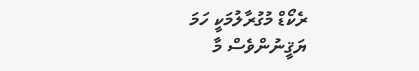ރެކޯޑް މުގުރާލުމަކީ ހަމަ ޔަޤީނުންވެސް މާ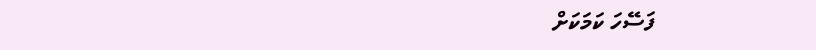ފަސޭހަ ކަމަކަށް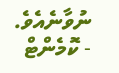ނުވާނެއެވެ.
- ކޮމެންޓް